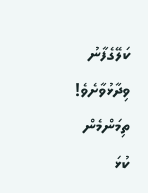ކަލޭގެފާނު ވިދާޅުވާށެވެ! ތިމަންމެން ކުޅަ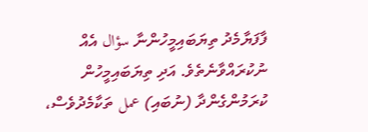ފާފަޔާމެދު ތިޔަބައިމީހުންނާ سؤال އެއް ނުކުރައްވާނެތެވެ. އަދި ތިޔަބައިމީހުން ކުރަމުންގެންދާ (ނުބައި) عمل ތަކާމެދުވެސް،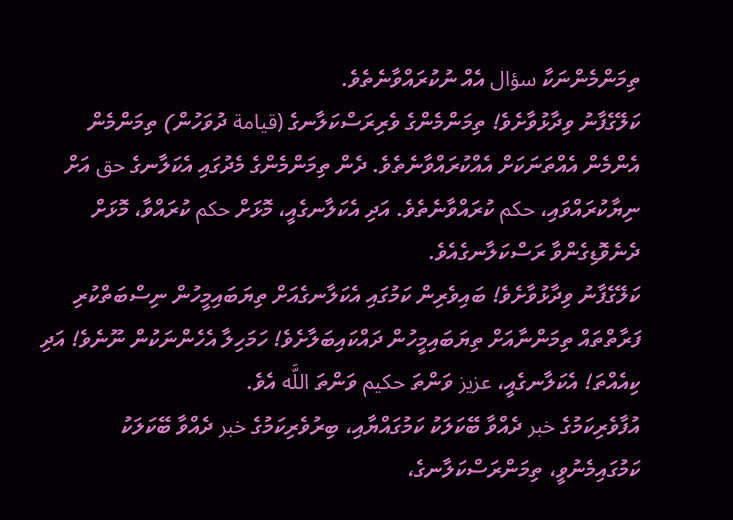ތިމަންމެންނަކާ سؤال އެއް ނުކުރައްވާނެތެވެ.
ކަލޭގެފާނު ވިދާޅުވާށެވެ! ތިމަންމެންގެ ވެރިރަސްކަލާނގެ (قيامة ދުވަހުން) ތިމަންމެން އެންމެން އެއްތަނަކަށް އެއްކުރައްވާނެތެވެ. ދެން ތިމަންމެންގެ މެދުގައި އެކަލާނގެ حق އަށް ނިޔާކުރައްވައި، حكم ކުރައްވާނެތެވެ. އަދި އެކަލާނގެއީ، މޮޅަށް حكم ކުރައްވާ، މޮޅަށް ދެނެވޮޑިގެންވާ ރަސްކަލާނގެއެވެ.
ކަލޭގެފާނު ވިދާޅުވާށެވެ! ބައިވެރިން ކަމުގައި އެކަލާނގެއަށް ތިޔަބައިމީހުން ނިސްބަތްކުރި ފަރާތްތައް ތިމަންނާއަށް ތިޔަބައިމީހުން ދައްކައިބަލާށެވެ! ހަމަހިލާ އެހެންނަކުން ނޫނެވެ! އަދި ކިއެއްތަ! އެކަލާނގެއީ، عزيز ވަންތަ حكيم ވަންތަ اللَّه އެވެ.
އުފާވެރިކަމުގެ خبر ދެއްވާ ބޭކަލަކު ކަމުގައްޔާއި، ބިރުވެރިކަމުގެ خبر ދެއްވާ ބޭކަލަކު ކަމުގައިމެނުވީ، ތިމަންރަސްކަލާނގެ،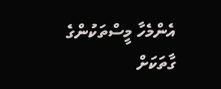އެންމެހާ މީސްތަކުންގެ ގާތަކަށް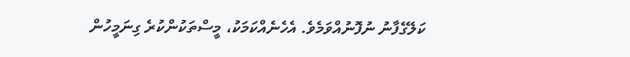ކަލޭގެފާނު ނުފޮނުއްވަމެވެ. އެހެނެއްކަމަކު، މީސްތަކުންކުރެ ގިނަމީހުން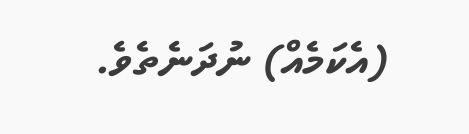(އެކަމެއް) ނުދަނެތެވެ.